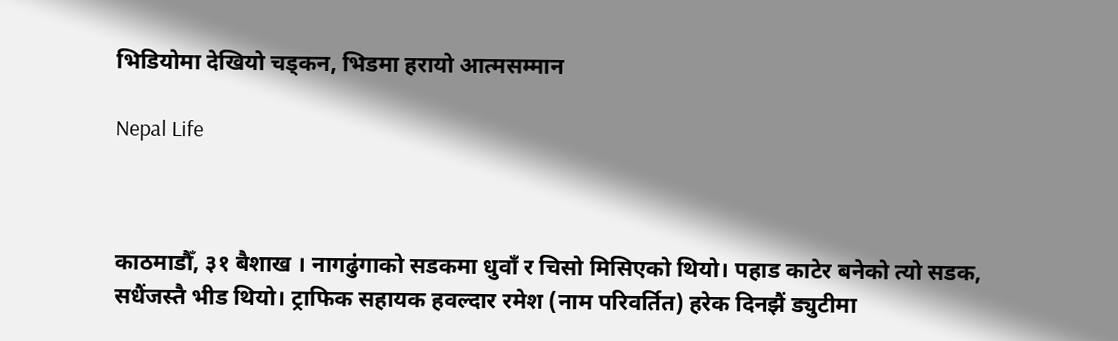भिडियोमा देखियो चड्कन, भिडमा हरायो आत्मसम्मान

Nepal Life



काठमाडौँ, ३१ बैशाख । नागढुंगाको सडकमा धुवाँ र चिसो मिसिएको थियो। पहाड काटेर बनेको त्यो सडक, सधैंजस्तै भीड थियो। ट्राफिक सहायक हवल्दार रमेश (नाम परिवर्तित) हरेक दिनझैं ड्युटीमा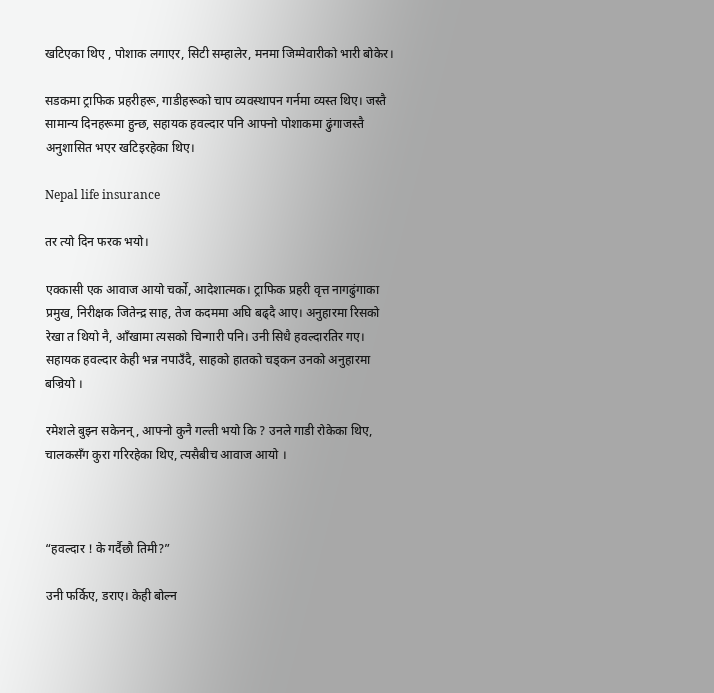खटिएका थिए , पोशाक लगाएर, सिटी सम्हालेर, मनमा जिम्मेवारीको भारी बोकेर।

सडकमा ट्राफिक प्रहरीहरू, गाडीहरूको चाप व्यवस्थापन गर्नमा व्यस्त थिए। जस्तै सामान्य दिनहरूमा हुन्छ, सहायक हवल्दार पनि आफ्नो पोशाकमा ढुंगाजस्तै अनुशासित भएर खटिइरहेका थिए।

Nepal life insurance

तर त्यो दिन फरक भयो।

एक्कासी एक आवाज आयो चर्को, आदेशात्मक। ट्राफिक प्रहरी वृत्त नागढुंगाका प्रमुख, निरीक्षक जितेन्द्र साह, तेज कदममा अघि बढ्दै आए। अनुहारमा रिसको रेखा त थियो नै, आँखामा त्यसको चिन्गारी पनि। उनी सिधै हवल्दारतिर गए। सहायक हवल्दार केही भन्न नपाउँदै, साहको हातको चड्कन उनको अनुहारमा बज्रियो ।

रमेशले बुझ्न सकेनन्, आफ्नो कुनै गल्ती भयो कि ? उनले गाडी रोकेका थिए, चालकसँग कुरा गरिरहेका थिए, त्यसैबीच आवाज आयो ।



“हवल्दार ! के गर्दैछौ तिमी?”

उनी फर्किए, डराए। केही बोल्न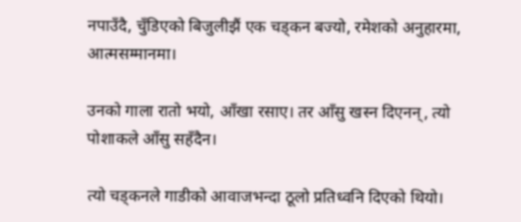नपाउँदै, चुँडिएको बिजुलीझैं एक चड्कन बज्यो, रमेशको अनुहारमा, आत्मसम्मानमा।

उनको गाला रातो भयो, आँखा रसाए। तर आँसु खस्न दिएनन्, त्यो पोशाकले आँसु सहँदैन।

त्यो चड्कनले गाडीको आवाजभन्दा ठूलो प्रतिध्वनि दिएको थियो।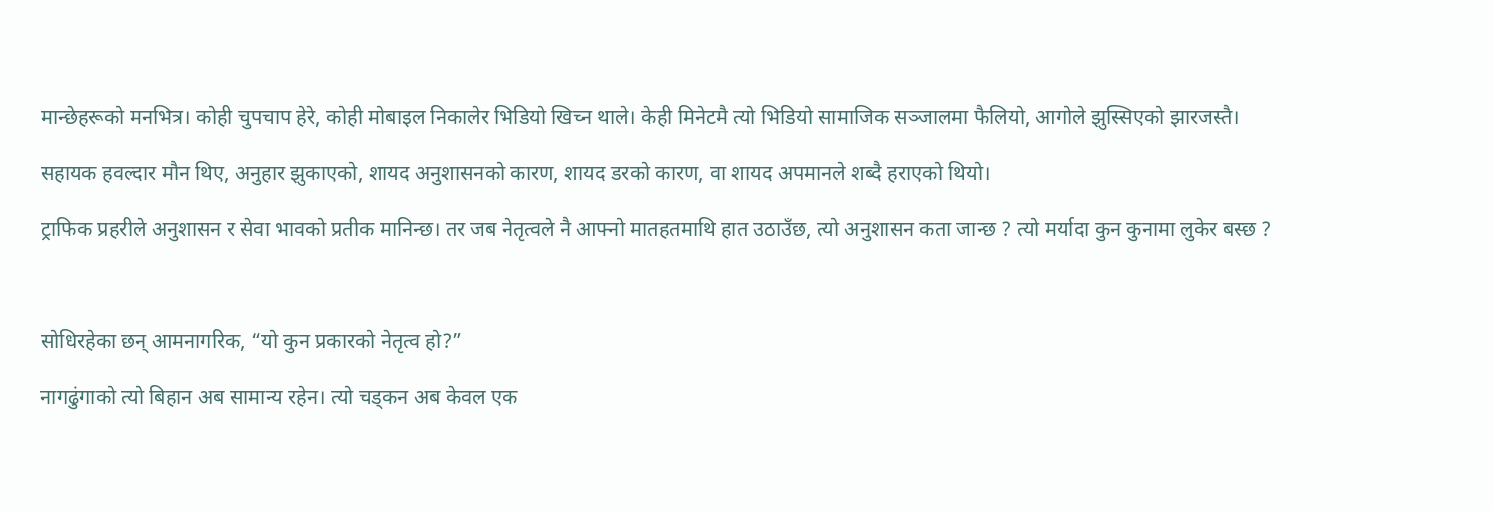मान्छेहरूको मनभित्र। कोही चुपचाप हेरे, कोही मोबाइल निकालेर भिडियो खिच्न थाले। केही मिनेटमै त्यो भिडियो सामाजिक सञ्जालमा फैलियो, आगोले झुस्सिएको झारजस्तै।

सहायक हवल्दार मौन थिए, अनुहार झुकाएको, शायद अनुशासनको कारण, शायद डरको कारण, वा शायद अपमानले शब्दै हराएको थियो।

ट्राफिक प्रहरीले अनुशासन र सेवा भावको प्रतीक मानिन्छ। तर जब नेतृत्वले नै आफ्नो मातहतमाथि हात उठाउँछ, त्यो अनुशासन कता जान्छ ? त्यो मर्यादा कुन कुनामा लुकेर बस्छ ?



सोधिरहेका छन् आमनागरिक, “यो कुन प्रकारको नेतृत्व हो?”

नागढुंगाको त्यो बिहान अब सामान्य रहेन। त्यो चड्कन अब केवल एक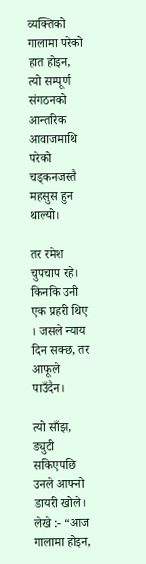व्यक्तिको गालामा परेको हात होइन, त्यो सम्पूर्ण संगठनको आन्तरिक आवाजमाथि परेको चड्कनजस्तै महसुस हुन थाल्यो।

तर रमेश चुपचाप रहे। किनकि उनी एक प्रहरी थिए । जसले न्याय दिन सक्छ, तर आफूले पाउँदैन।

त्यो साँझ, ड्युटी सकिएपछि उनले आफ्नो डायरी खोले। लेखे :- “आज गालामा होइन,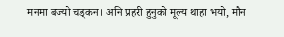मनमा बज्यो चड्कन। अनि प्रहरी हुनुको मूल्य थाहा भयो, मौन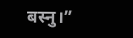बस्नु।”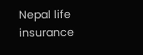Nepal life insurance